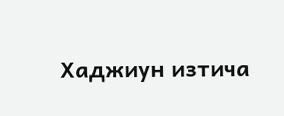Хаджиун изтича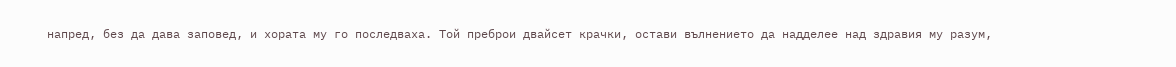напред, без да дава заповед, и хората му го последваха. Той преброи двайсет крачки, остави вълнението да надделее над здравия му разум,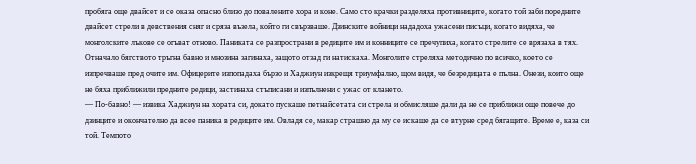пробяга още двайсет и се оказа опасно близо до повалените хора и коне. Само сто крачки разделяха противниците, когато той заби поредните двайсет стрели в девствения сняг и сряза възела, който ги свързваше. Дзинските войници нададоха ужасени писъци, когато видяха, че монголските лъкове се огъват отново. Паниката се разпространи в редиците им и конниците се пречупиха, когато стрелите се врязаха в тях.
Отначало бягството тръгна бавно и мнозина загинаха, защото отзад ги натискаха. Монголите стреляха методично по всичко, което се изпречваше пред очите им. Офицерите изпопадаха бързо и Хаджиун изкрещя триумфално, щом видя, че безредицата е пълна. Онези, които още не бяха приближили предните редици, застинаха стъписани и изпълнени с ужас от клането.
— По-бавно! — извика Хаджиун на хората си, докато пускаше петнайсетата си стрела и обмисляше дали да не се приближи още повече до дзинците и окончателно да всее паника в редиците им. Овладя се, макар страшно да му се искаше да се втурне сред бягащите. Време е, каза си той. Темпото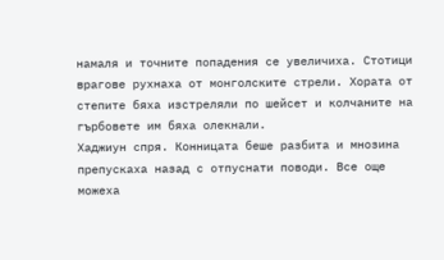намаля и точните попадения се увеличиха. Стотици врагове рухнаха от монголските стрели. Хората от степите бяха изстреляли по шейсет и колчаните на гърбовете им бяха олекнали.
Хаджиун спря. Конницата беше разбита и мнозина препускаха назад с отпуснати поводи. Все още можеха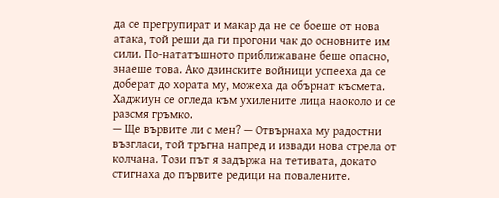да се прегрупират и макар да не се боеше от нова атака, той реши да ги прогони чак до основните им сили. По-нататъшното приближаване беше опасно, знаеше това. Ако дзинските войници успееха да се доберат до хората му, можеха да обърнат късмета. Хаджиун се огледа към ухилените лица наоколо и се разсмя гръмко.
— Ще вървите ли с мен? — Отвърнаха му радостни възгласи, той тръгна напред и извади нова стрела от колчана. Този път я задържа на тетивата, докато стигнаха до първите редици на повалените.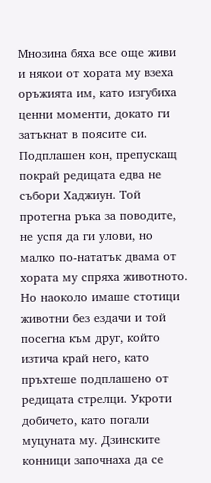Мнозина бяха все още живи и някои от хората му взеха оръжията им, като изгубиха ценни моменти, докато ги затъкнат в поясите си. Подплашен кон, препускащ покрай редицата едва не събори Хаджиун. Той протегна ръка за поводите, не успя да ги улови, но малко по-нататък двама от хората му спряха животното. Но наоколо имаше стотици животни без ездачи и той посегна към друг, който изтича край него, като пръхтеше подплашено от редицата стрелци. Укроти добичето, като погали муцуната му. Дзинските конници започнаха да се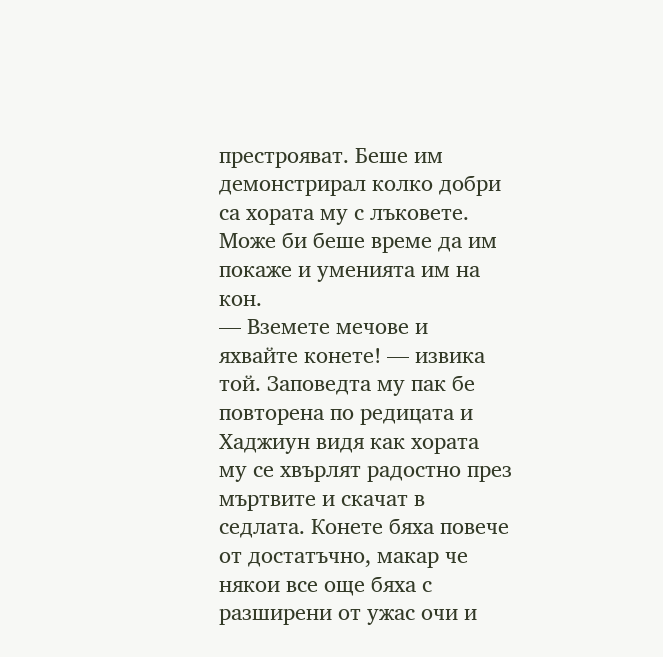престрояват. Беше им демонстрирал колко добри са хората му с лъковете. Може би беше време да им покаже и уменията им на кон.
— Вземете мечове и яхвайте конете! — извика той. Заповедта му пак бе повторена по редицата и Хаджиун видя как хората му се хвърлят радостно през мъртвите и скачат в седлата. Конете бяха повече от достатъчно, макар че някои все още бяха с разширени от ужас очи и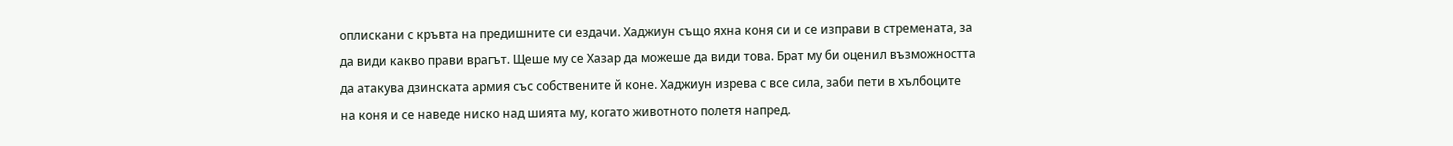оплискани с кръвта на предишните си ездачи. Хаджиун също яхна коня си и се изправи в стремената, за да види какво прави врагът. Щеше му се Хазар да можеше да види това. Брат му би оценил възможността да атакува дзинската армия със собствените й коне. Хаджиун изрева с все сила, заби пети в хълбоците на коня и се наведе ниско над шията му, когато животното полетя напред.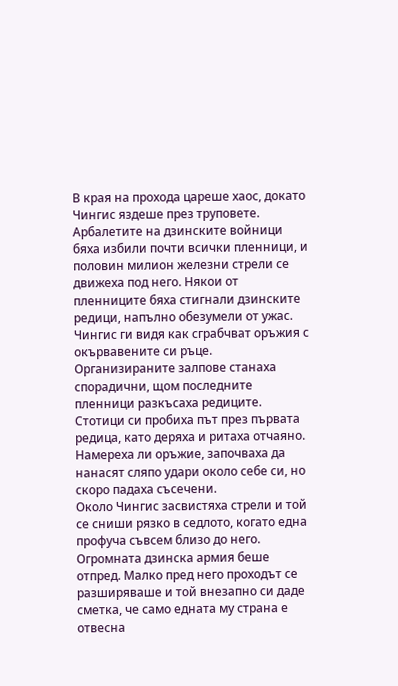В края на прохода цареше хаос, докато Чингис яздеше през труповете. Арбалетите на дзинските войници бяха избили почти всички пленници, и половин милион железни стрели се движеха под него. Някои от пленниците бяха стигнали дзинските редици, напълно обезумели от ужас. Чингис ги видя как сграбчват оръжия с окървавените си ръце.
Организираните залпове станаха спорадични, щом последните пленници разкъсаха редиците. Стотици си пробиха път през първата редица, като деряха и ритаха отчаяно. Намереха ли оръжие, започваха да нанасят сляпо удари около себе си, но скоро падаха съсечени.
Около Чингис засвистяха стрели и той се сниши рязко в седлото, когато една профуча съвсем близо до него. Огромната дзинска армия беше отпред. Малко пред него проходът се разширяваше и той внезапно си даде сметка, че само едната му страна е отвесна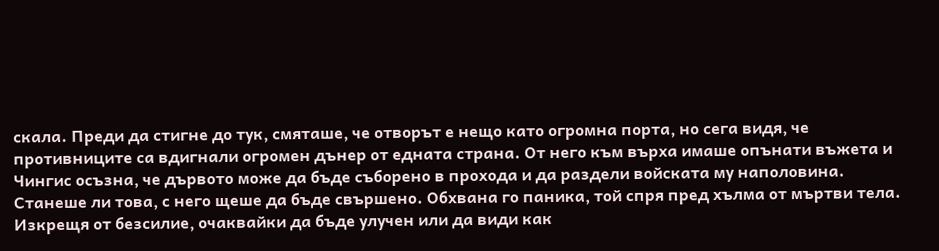скала. Преди да стигне до тук, смяташе, че отворът е нещо като огромна порта, но сега видя, че противниците са вдигнали огромен дънер от едната страна. От него към върха имаше опънати въжета и Чингис осъзна, че дървото може да бъде съборено в прохода и да раздели войската му наполовина. Станеше ли това, с него щеше да бъде свършено. Обхвана го паника, той спря пред хълма от мъртви тела. Изкрещя от безсилие, очаквайки да бъде улучен или да види как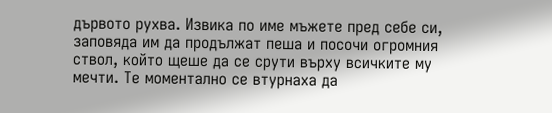дървото рухва. Извика по име мъжете пред себе си, заповяда им да продължат пеша и посочи огромния ствол, който щеше да се срути върху всичките му мечти. Те моментално се втурнаха да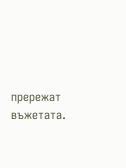прережат въжетата.